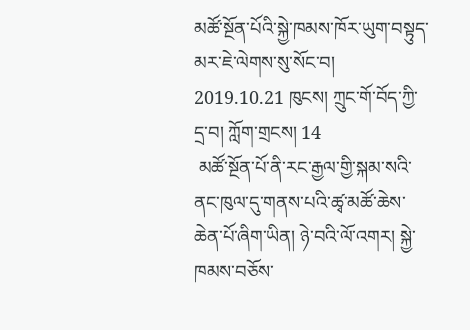མཚོ་སྔོན་པོའི་སྐྱེ་ཁམས་ཁོར་ཡུག་བསྟུད་མར་ཇེ་ལེགས་སུ་སོང་བ།
2019.10.21 ཁུངས། ཀྲུང་གོ་བོད་ཀྱི་དྲ་བ། ཀློག་གྲངས། 14
 མཚོ་སྔོན་པོ་ནི་རང་རྒྱལ་གྱི་སྐམ་སའི་ནང་ཁུལ་དུ་གནས་པའི་ཚྭ་མཚོ་ཆེས་ཆེན་པོ་ཞིག་ཡིན། ཉེ་བའི་ལོ་འགར། སྐྱེ་ཁམས་བཅོས་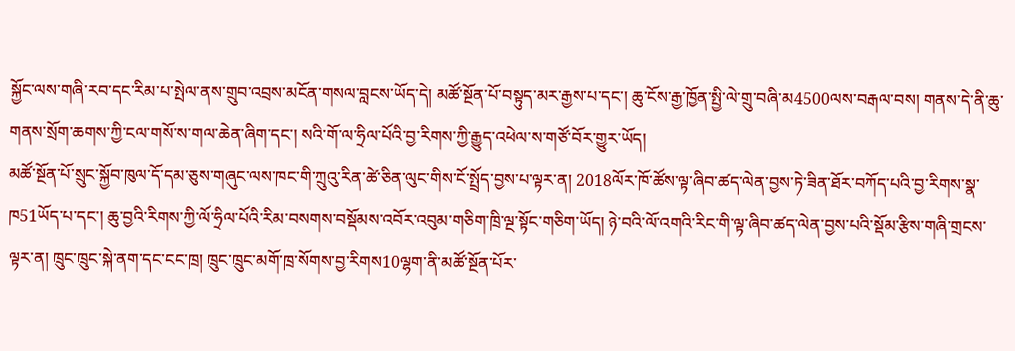སྐྱོང་ལས་གཞི་རབ་དང་རིམ་པ་སྤེལ་ནས་གྲུབ་འབྲས་མངོན་གསལ་བླངས་ཡོད་དེ། མཚོ་སྔོན་པོ་བསྟུད་མར་རྒྱས་པ་དང་། ཆུ་ངོས་རྒྱ་ཁྱོན་སྤྱི་ལེ་གྲུ་བཞི་མ4500ལས་བརྒལ་བས། གནས་དེ་ནི་ཆུ་གནས་སྲོག་ཆགས་ཀྱི་ངལ་གསོ་ས་གལ་ཆེན་ཞིག་དང་། སའི་གོ་ལ་ཧྲིལ་པོའི་བྱ་རིགས་ཀྱི་རྒྱུད་འཕེལ་ས་གཙོ་བོར་གྱུར་ཡོད།
མཚོ་སྔོན་པོ་སྲུང་སྐྱོབ་ཁུལ་དོ་དམ་ཅུས་གཞུང་ལས་ཁང་གི་ཀྲུའུ་རིན་ཚེ་ཅིན་ལུང་གིས་ངོ་སྤྲོད་བྱས་པ་ལྟར་ན། 2018ལོར་ཁོ་ཚོས་ལྟ་ཞིབ་ཚད་ལེན་བྱས་ཏེ་ཟིན་ཐོར་བཀོད་པའི་བྱ་རིགས་སྣ་ཁ51ཡོད་པ་དང་། ཆུ་བྱའི་རིགས་ཀྱི་ལོ་ཧྲིལ་པོའི་རིམ་བསགས་བསྡོམས་འབོར་འབུམ་གཅིག་ཁྲི་ལྔ་སྟོང་གཅིག་ཡོད། ཉེ་བའི་ལོ་འགའི་རིང་གི་ལྟ་ཞིབ་ཚད་ལེན་བྱས་པའི་སྡོམ་རྩིས་གཞི་གྲངས་ལྟར་ན། ཁྲུང་ཁྲུང་སྐེ་ནག་དང་ངང་ཁྲ། ཁྲུང་ཁྲུང་མགོ་ཁྲ་སོགས་བྱ་རིགས10ལྷག་ནི་མཚོ་སྔོན་པོར་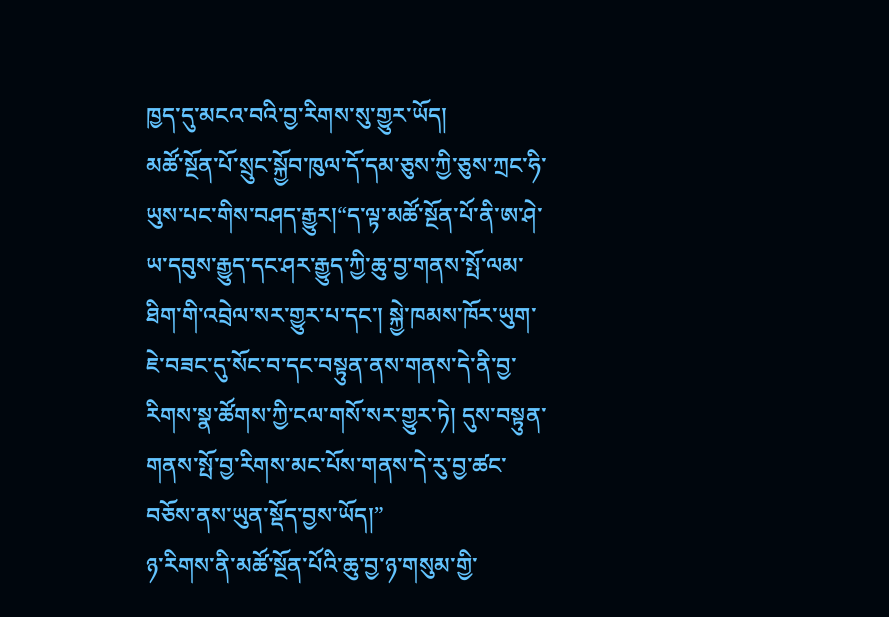ཁྱད་དུ་མངའ་བའི་བྱ་རིགས་སུ་གྱུར་ཡོད།
མཚོ་སྔོན་པོ་སྲུང་སྐྱོབ་ཁུལ་དོ་དམ་ཅུས་ཀྱི་ཅུས་ཀྲང་ཧི་ཡུས་པང་གིས་བཤད་རྒྱུར།“ད་ལྟ་མཚོ་སྔོན་པོ་ནི་ཨ་ཤེ་ཡ་དབུས་རྒྱུད་དང་ཤར་རྒྱུད་ཀྱི་ཆུ་བྱ་གནས་སྤོ་ལམ་ཐིག་གི་འབྲེལ་སར་གྱུར་པ་དང་། སྐྱེ་ཁམས་ཁོར་ཡུག་ཇེ་བཟང་དུ་སོང་བ་དང་བསྟུན་ནས་གནས་དེ་ནི་བྱ་རིགས་སྣ་ཚོགས་ཀྱི་ངལ་གསོ་སར་གྱུར་ཏེ། དུས་བསྟུན་གནས་སྤོ་བྱ་རིགས་མང་པོས་གནས་དེ་རུ་བྱ་ཚང་བཅོས་ནས་ཡུན་སྡོད་བྱས་ཡོད།”
ཉ་རིགས་ནི་མཚོ་སྔོན་པོའི་ཆུ་བྱ་ཉ་གསུམ་གྱི་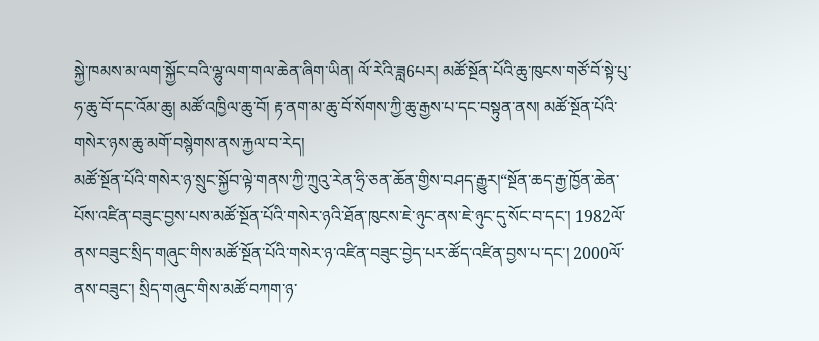སྐྱེ་ཁམས་མ་ལག་སྐྱོང་བའི་ལྷུ་ལག་གལ་ཆེན་ཞིག་ཡིན། ལོ་རེའི་ཟླ6པར། མཚོ་སྔོན་པོའི་ཆུ་ཁུངས་གཙོ་བོ་སྟེ་པུ་ཧ་ཆུ་བོ་དང་འོམ་ཆུ། མཚོ་འཁྱིལ་ཆུ་བོ། རྟ་ནག་མ་ཆུ་བོ་སོགས་ཀྱི་ཆུ་རྒྱས་པ་དང་བསྟུན་ནས། མཚོ་སྔོན་པོའི་གསེར་ཉས་ཆུ་མགོ་བསྙེགས་ནས་རྐྱལ་བ་རེད།
མཚོ་སྔོན་པོའི་གསེར་ཉ་སྲུང་སྐྱོབ་ལྟེ་གནས་ཀྱི་ཀྲུའུ་རེན་ཧྲི་ཅན་ཆོན་གྱིས་བཤད་རྒྱུར།“སྔོན་ཆད་རྒྱ་ཁྱོན་ཆེན་པོས་འཛིན་བཟུང་བྱས་པས་མཚོ་སྔོན་པོའི་གསེར་ཉའི་ཐོན་ཁུངས་ཇེ་ཉུང་ནས་ཇེ་ཉུང་དུ་སོང་བ་དང་། 1982ལོ་ནས་བཟུང་སྲིད་གཞུང་གིས་མཚོ་སྔོན་པོའི་གསེར་ཉ་འཛིན་བཟུང་བྱེད་པར་ཚོད་འཛིན་བྱས་པ་དང་། 2000ལོ་ནས་བཟུང་། སྲིད་གཞུང་གིས་མཚོ་བཀག་ཉ་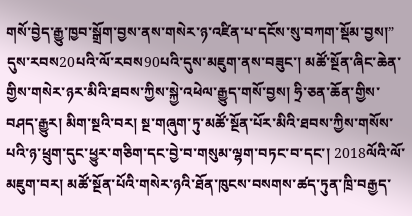གསོ་བྱེད་རྒྱུ་ཁྱབ་སྒྲོག་བྱས་ནས་གསེར་ཉ་འཛིན་པ་དངོས་སུ་བཀག་སྡོམ་བྱས།”
དུས་རབས20པའི་ལོ་རབས90པའི་དུས་མཇུག་ནས་བཟུང་། མཚོ་སྔོན་ཞིང་ཆེན་གྱིས་གསེར་ཉར་མིའི་ཐབས་ཀྱིས་སྐྱེ་འཕེལ་རྒྱུད་གསོ་བྱས། ཧྲི་ཅན་ཆོན་གྱིས་བཤད་རྒྱུར། མིག་སྔའི་བར། སྔ་གཞུག་ཏུ་མཚོ་སྔོན་པོར་མིའི་ཐབས་ཀྱིས་གསོས་པའི་ཉ་ཕྲུག་དུང་ཕྱུར་གཅིག་དང་བྱེ་བ་གསུམ་ལྷག་བཏང་བ་དང་། 2018ལོའི་ལོ་མཇུག་བར། མཚོ་སྔོན་པོའི་གསེར་ཉའི་ཐོན་ཁུངས་བསགས་ཚད་ཏུན་ཁྲི་བརྒྱད་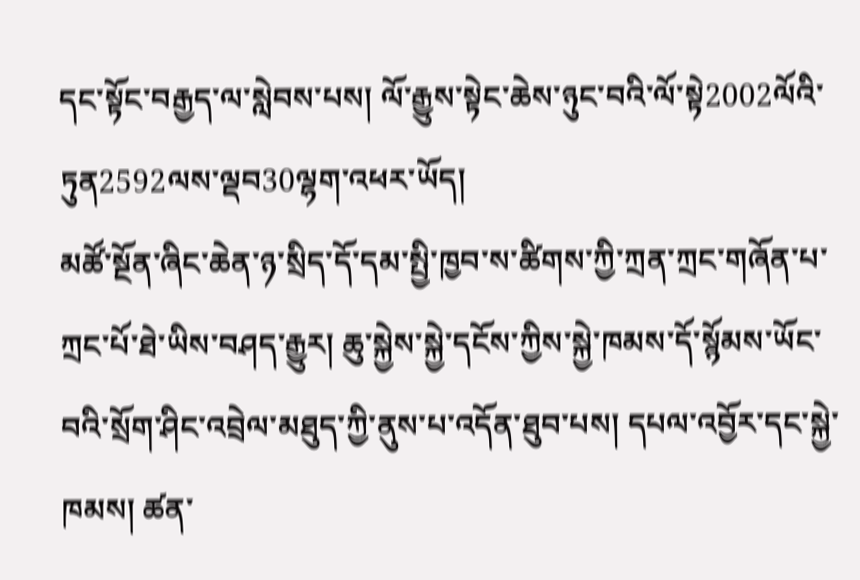དང་སྟོང་བརྒྱད་ལ་སླེབས་པས། ལོ་རྒྱུས་སྟེང་ཆེས་ཉུང་བའི་ལོ་སྟེ2002ལོའི་ཏུན2592ལས་ལྡབ30ལྷག་འཕར་ཡོད།
མཚོ་སྔོན་ཞིང་ཆེན་ཉ་སྲིད་དོ་དམ་སྤྱི་ཁྱབ་ས་ཚིགས་ཀྱི་ཀྲན་ཀྲང་གཞོན་པ་ཀྲང་པོ་ཐེ་ཡིས་བཤད་རྒྱུར། ཆུ་སྐྱེས་སྐྱེ་དངོས་ཀྱིས་སྐྱེ་ཁམས་དོ་སྙོམས་ཡོང་བའི་སྲོག་ཤིང་འབྲེལ་མཐུད་ཀྱི་ནུས་པ་འདོན་ཐུབ་པས། དཔལ་འབྱོར་དང་སྐྱེ་ཁམས། ཚན་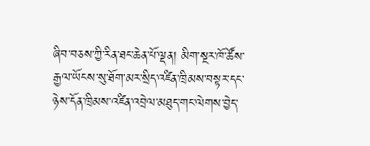ཞིབ་བཅས་ཀྱི་རིན་ཐང་ཆེན་པོ་ལྡན། མིག་སྔར་ཁོ་ཚོས་རྒྱལ་ཡོངས་སུ་ཐོག་མར་སྲིད་འཛིན་ཁྲིམས་བསྟར་དང་ཉེས་དོན་ཁྲིམས་འཛིན་འབྲེལ་མཐུད་གང་ལེགས་བྱེད་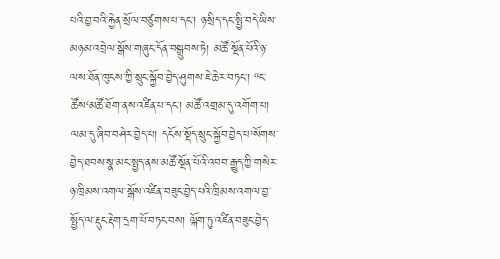པའི་བྱ་བའི་རྐྱེན་སྲོལ་བཙུགས་པ་དང་། ཉ་སྲིད་དང་སྤྱི་བདེ་ཡིས་མཉམ་འབྲེལ་སྒོས་གཞུང་དོན་བསྒྲུབས་ཏེ། མཚོ་སྔོན་པོའི་ཉ་ལས་ཐོན་ཁུངས་ཀྱི་སྲུང་སྐྱོབ་བྱེད་ཤུགས་ཇེ་ཆེར་བཏང་། “ང་ཚོས‘མཚོ་ཐོག་ནས་འཛིན་པ་དང་། མཚོ་འགྲམ་དུ་འགོག་པ། ལམ་དུ་ཞིབ་བཤེར་བྱེད་པ། དངོས་སྡོད་སྲུང་སྐྱོབ་བྱེད་པ’སོགས་བྱེད་ཐབས་སྣ་མང་སྤྱད་ནས་མཚོ་སྔོན་པོའི་འབབ་རྒྱུད་ཀྱི་གསེར་ཉ་ཁྲིམས་འགལ་སྒོས་འཛིན་བཟུང་བྱེད་པའི་ཁྲིམས་འགལ་བྱ་སྤྱོད་ལ་རྡུང་རྡེག་དྲག་པོ་བཏང་བས། ལྐོག་ཏུ་འཛིན་བཟུང་བྱེད་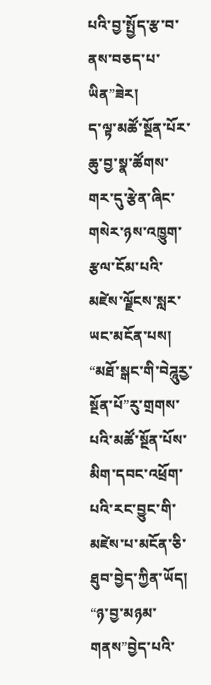པའི་བྱ་སྤྱོད་རྩ་བ་ནས་བཅད་པ་ཡིན”ཟེར།
ད་ལྟ་མཚོ་སྔོན་པོར་ཆུ་བྱ་སྣ་ཚོགས་གར་དུ་རྩེན་ཞིང་གསེར་ཉས་འཁྱུག་རྩལ་ངོམ་པའི་མཛེས་ལྗོངས་སླར་ཡང་མངོན་པས། “མཐོ་སྒང་གི་བེཌཱུརྱ་སྔོན་པོ”རུ་གྲགས་པའི་མཚོ་སྔོན་པོས་མིག་དབང་འཕྲོག་པའི་རང་བྱུང་གི་མཛེས་པ་མངོན་ཅི་ཐུབ་བྱེད་ཀྱིན་ཡོད། “ཉ་བྱ་མཉམ་གནས”བྱེད་པའི་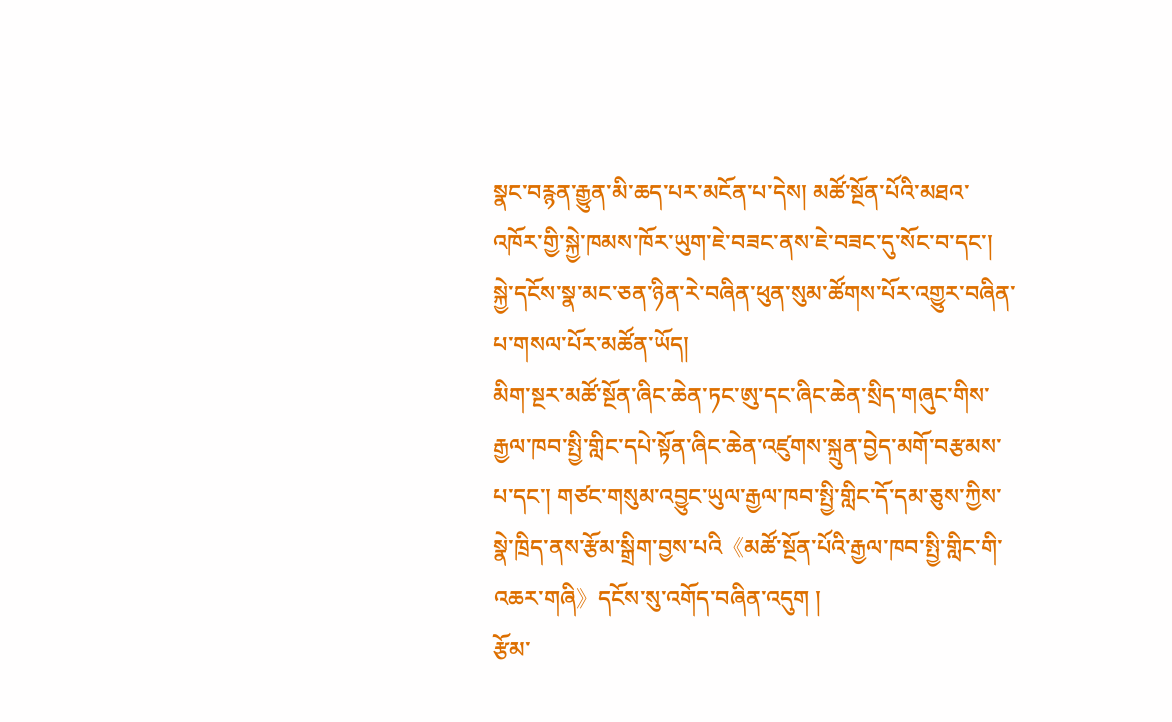སྣང་བརྙན་རྒྱུན་མི་ཆད་པར་མངོན་པ་དེས། མཚོ་སྔོན་པོའི་མཐའ་འཁོར་གྱི་སྐྱེ་ཁམས་ཁོར་ཡུག་ཇེ་བཟང་ནས་ཇེ་བཟང་དུ་སོང་བ་དང་། སྐྱེ་དངོས་སྣ་མང་ཅན་ཉིན་རེ་བཞིན་ཕུན་སུམ་ཚོགས་པོར་འགྱུར་བཞིན་པ་གསལ་པོར་མཚོན་ཡོད།
མིག་སྔར་མཚོ་སྔོན་ཞིང་ཆེན་ཏང་ཨུ་དང་ཞིང་ཆེན་སྲིད་གཞུང་གིས་རྒྱལ་ཁབ་སྤྱི་གླིང་དཔེ་སྟོན་ཞིང་ཆེན་འཛུགས་སྐྲུན་བྱེད་མགོ་བརྩམས་པ་དང་། གཙང་གསུམ་འབྱུང་ཡུལ་རྒྱལ་ཁབ་སྤྱི་གླིང་དོ་དམ་ཅུས་ཀྱིས་སྣེ་ཁྲིད་ནས་རྩོམ་སྒྲིག་བྱས་པའི《མཚོ་སྔོན་པོའི་རྒྱལ་ཁབ་སྤྱི་གླིང་གི་འཆར་གཞི》དངོས་སུ་འགོད་བཞིན་འདུག །
རྩོམ་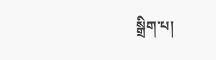སྒྲིག་པ།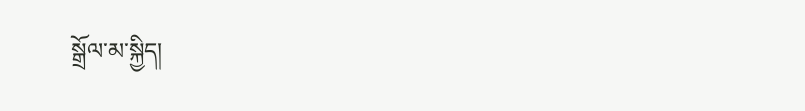སྒྲོལ་མ་སྐྱིད།